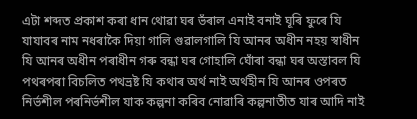এটা শব্দত প্রকাশ কৰা ধান থোৱা ঘৰ ভঁৰাল এনাই বনাই ঘূৰি ফুৰে যি যাযাবৰ নাম নধৰাকৈ দিয়া গালি গুৱালগালি যি আনৰ অধীন নহয় স্বাধীন যি আনৰ অধীন পৰাধীন গৰু বন্ধা ঘৰ গোহালি ঘোঁৰা বন্ধা ঘৰ অস্তাবল যি পথৰপৰা বিচলিত পথভ্ৰষ্ট যি কথাৰ অৰ্থ নাই অৰ্থহীন যি আনৰ ওপৰত নিৰ্ভশীল পৰনিৰ্ভশীল যাক কল্পনা কৰিব নোৱাৰি কল্পনাতীত যাৰ আদি নাই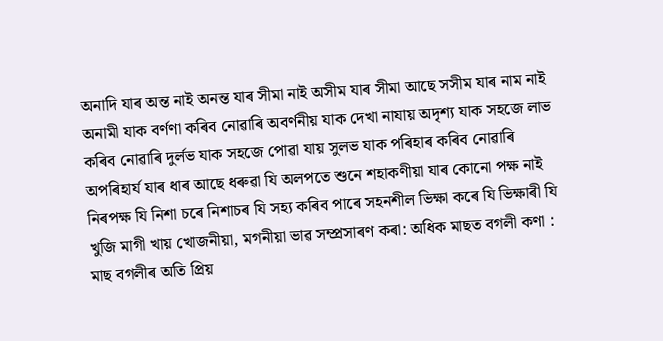অনাদি যাৰ অন্ত নাই অনন্ত যাৰ সীমা নাই অসীম যাৰ সীমা আছে সসীম যাৰ নাম নাই অনামী যাক বৰ্ণণা কৰিব নোৱাৰি অবৰ্ণনীয় যাক দেখা নাযায় অদৃশ্য যাক সহজে লাভ কৰিব নোৱাৰি দুৰ্লভ যাক সহজে পোৱা যায় সুলভ যাক পৰিহাৰ কৰিব নোৱাৰি অপৰিহাৰ্য যাৰ ধাৰ আছে ধৰুৱা যি অলপতে শুনে শহাকণীয়া যাৰ কোনো পক্ষ নাই নিৰপক্ষ যি নিশা চৰে নিশাচৰ যি সহ্য কৰিব পাৰে সহনশীল ভিক্ষা কৰে যি ভিক্ষাৰী যি খুজি মাগী খায় খোজনীয়া, মগনীয়া ভাৱ সম্প্ৰসাৰণ কৰা: অধিক মাছত বগলী কণা : মাছ বগলীৰ অতি প্ৰিয়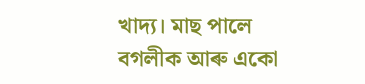খাদ্য। মাছ পালে বগলীক আৰু একো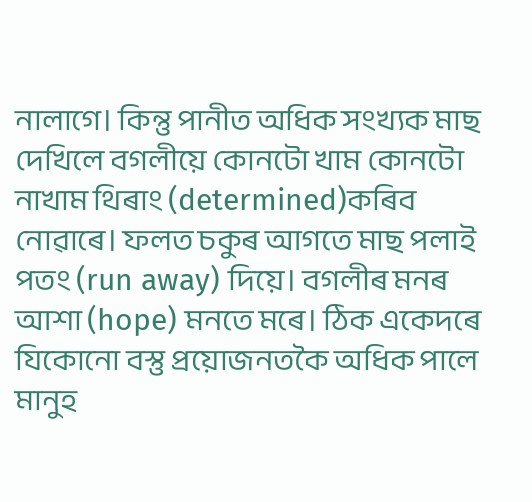নালাগে। কিন্তু পানীত অধিক সংখ্যক মাছ দেখিলে বগলীয়ে কোনটো খাম কোনটো নাখাম থিৰাং (determined)কৰিব নোৱাৰে। ফলত চকুৰ আগতে মাছ পলাই পতং (run away) দিয়ে। বগলীৰ মনৰ আশা (hope) মনতে মৰে। ঠিক একেদৰে যিকোনো বস্তু প্ৰয়োজনতকৈ অধিক পালে মানুহ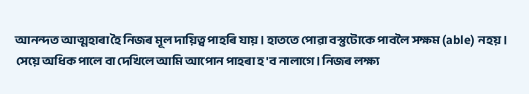আনন্দত আত্মহাৰা হৈ নিজৰ মূল দায়িত্ব পাহৰি যায়। হাততে পোৱা বস্তুটোকে পাবলৈ সক্ষম (able) নহয়। সেয়ে অধিক পালে বা দেখিলে আমি আপোন পাহৰা হ'ব নালাগে। নিজৰ লক্ষ্য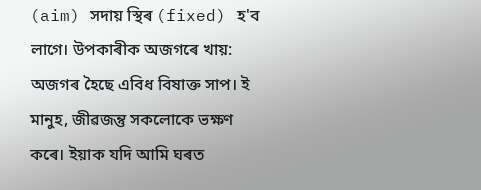(aim) সদায় স্থিৰ (fixed) হ'ব লাগে। উপকাৰীক অজগৰে খায়: অজগৰ হৈছে এবিধ বিষাক্ত সাপ। ই মানুহ, জীৱজন্তু সকলোকে ভক্ষণ কৰে। ইয়াক যদি আমি ঘৰত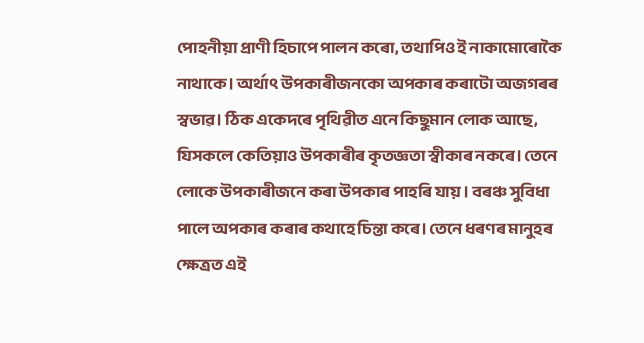পোহনীয়া প্ৰাণী হিচাপে পালন কৰো, তথাপিও ই নাকামোৰোকৈ নাথাকে। অৰ্থাৎ উপকাৰীজনকো অপকাৰ কৰাটো অজগৰৰ স্বভাৱ। ঠিক একেদৰে পৃথিৱীত এনে কিছুমান লোক আছে, যিসকলে কেতিয়াও উপকাৰীৰ কৃতজ্ঞতা স্বীকাৰ নকৰে। তেনে লোকে উপকাৰীজনে কৰা উপকাৰ পাহৰি যায় । বৰঞ্চ সুবিধা পালে অপকাৰ কৰাৰ কথাহে চিন্তা কৰে। তেনে ধৰণৰ মানুহৰ ক্ষেত্ৰত এই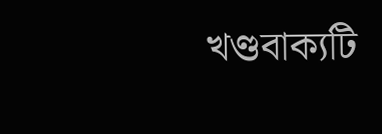খণ্ডবাক্যটি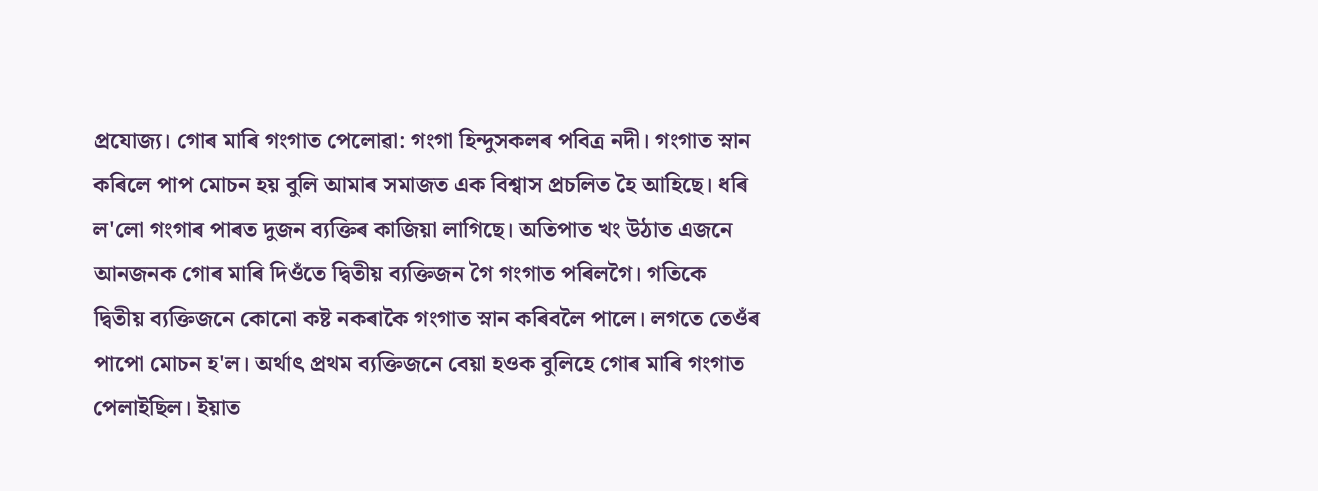প্ৰযোজ্য। গোৰ মাৰি গংগাত পেলোৱা: গংগা হিন্দুসকলৰ পবিত্ৰ নদী। গংগাত স্নান কৰিলে পাপ মোচন হয় বুলি আমাৰ সমাজত এক বিশ্বাস প্ৰচলিত হৈ আহিছে। ধৰি ল'লো গংগাৰ পাৰত দুজন ব্যক্তিৰ কাজিয়া লাগিছে। অতিপাত খং উঠাত এজনে আনজনক গোৰ মাৰি দিওঁতে দ্বিতীয় ব্যক্তিজন গৈ গংগাত পৰিলগৈ। গতিকে দ্বিতীয় ব্যক্তিজনে কোনো কষ্ট নকৰাকৈ গংগাত স্নান কৰিবলৈ পালে। লগতে তেওঁৰ পাপো মোচন হ'ল। অৰ্থাৎ প্ৰথম ব্যক্তিজনে বেয়া হওক বুলিহে গোৰ মাৰি গংগাত পেলাইছিল। ইয়াত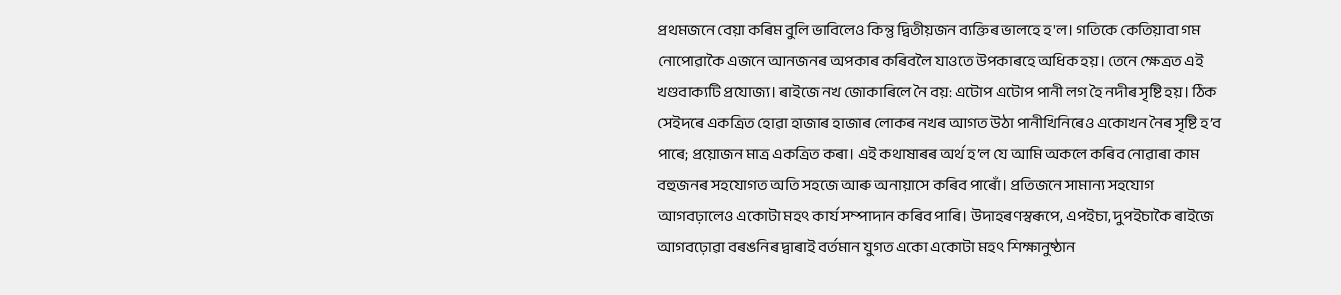প্ৰথমজনে বেয়া কৰিম বুলি ভাবিলেও কিন্তু দ্বিতীয়জন ব্যক্তিৰ ভালহে হ'ল। গতিকে কেতিয়াবা গম নোপোৱাকৈ এজনে আনজনৰ অপকাৰ কৰিবলৈ যাওতে উপকাৰহে অধিক হয়। তেনে ক্ষেত্ৰত এই খণ্ডবাক্যটি প্ৰযোজ্য। ৰাইজে নখ জোকাৰিলে নৈ বয়: এটোপ এটোপ পানী লগ হৈ নদীৰ সৃষ্টি হয়। ঠিক সেইদৰে একত্ৰিত হোৱা হাজাৰ হাজাৰ লোকৰ নখৰ আগত উঠা পানীখিনিৰেও একোখন নৈৰ সৃষ্টি হ’ব পাৰে; প্ৰয়োজন মাত্ৰ একত্ৰিত কৰা। এই কথাষাৰৰ অৰ্থ হ’ল যে আমি অকলে কৰিব নোৱাৰা কাম বহুজনৰ সহযোগত অতি সহজে আৰু অনায়াসে কৰিব পাৰোঁ। প্ৰতিজনে সামান্য সহযোগ আগবঢ়ালেও একোটা মহৎ কাৰ্য সম্পাদান কৰিব পাৰি। উদাহৰণস্বৰূপে, এপইচা, দুপইচাকৈ ৰাইজে আগবঢ়োৱা বৰঙনিৰ দ্বাৰাই বৰ্তমান যুগত একো একোটা মহৎ শিক্ষানুষ্ঠান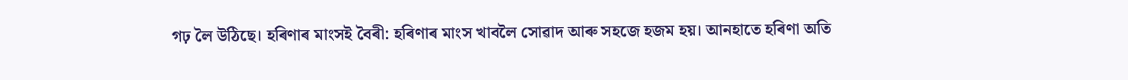গঢ় লৈ উঠিছে। হৰিণাৰ মাংসই বৈৰী: হৰিণাৰ মাংস খাবলৈ সোৱাদ আৰু সহজে হজম হয়। আনহাতে হৰিণা অতি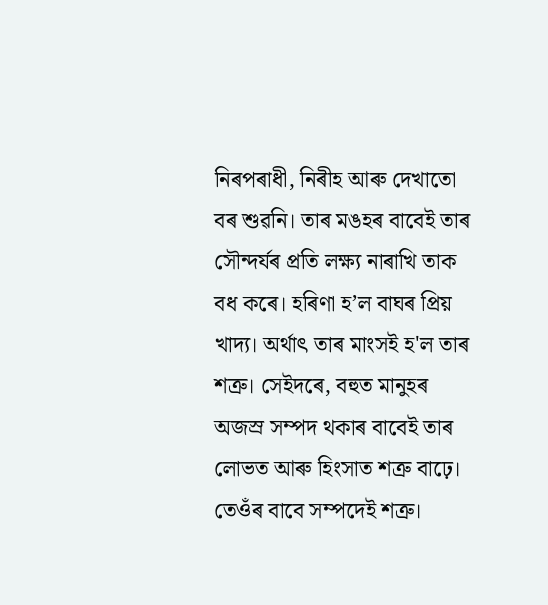নিৰপৰাধী, নিৰীহ আৰু দেখাতো বৰ শুৱনি। তাৰ মঙহৰ বাবেই তাৰ সৌন্দৰ্যৰ প্ৰতি লক্ষ্য নাৰাখি তাক বধ কৰে। হৰিণা হ’ল বাঘৰ প্ৰিয় খাদ্য। অৰ্থাৎ তাৰ মাংসই হ'ল তাৰ শত্ৰু। সেইদৰে, বহুত মানুহৰ অজস্ৰ সম্পদ থকাৰ বাবেই তাৰ লোভত আৰু হিংসাত শত্ৰু বাঢ়ে। তেওঁৰ বাবে সম্পদেই শত্ৰু।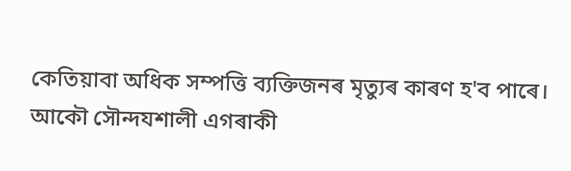কেতিয়াবা অধিক সম্পত্তি ব্যক্তিজনৰ মৃত্যুৰ কাৰণ হ'ব পাৰে। আকৌ সৌন্দযশালী এগৰাকী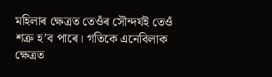মহিলাৰ ক্ষেত্ৰত তেওঁৰ সৌন্দৰ্যই তেওঁ শত্ৰু হ’ব পাৰে। গতিকে এনেবিলাক ক্ষেত্ৰত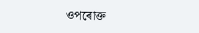ওপৰোক্ত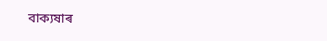বাক্যষাৰ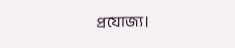প্ৰযোজ্য।